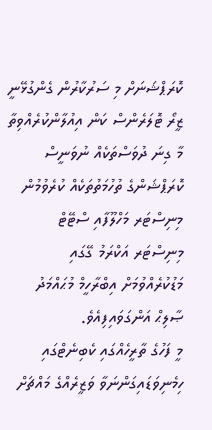ކޮރަޕްޝަނަށް މި ސަރުކާރުން ގެންގުޅޭނީ ޒީރޯ ޓޮލަރެންސް ކަން އިއުލާންކުރެއްވިތާ މާ ގިނަ ދުވަސްތަކެއް ނުވަނީސް ކޮރަޕްޝަންގެ ތުހުމަތުތަކެއް ކުރެވުމުން މިނިސްޓަރ މަހްލޫފާއި ސްޓޭޓް މިނިސްޓަރ އަކްރަމު ގޭގައި މަޑުކުރެއްވުމަށް އިބްރާހީމް މުޙައްމަދު ޞާލިޙް އަންގަވައިފިއެވެ.
މީ ފަހުގެ ތާރީހެއްގައި ކެބިނެޓްގައި ހިމެނިވަޑައިގަންނަވާ ވަޒީރެއްގެ މައްޗަށް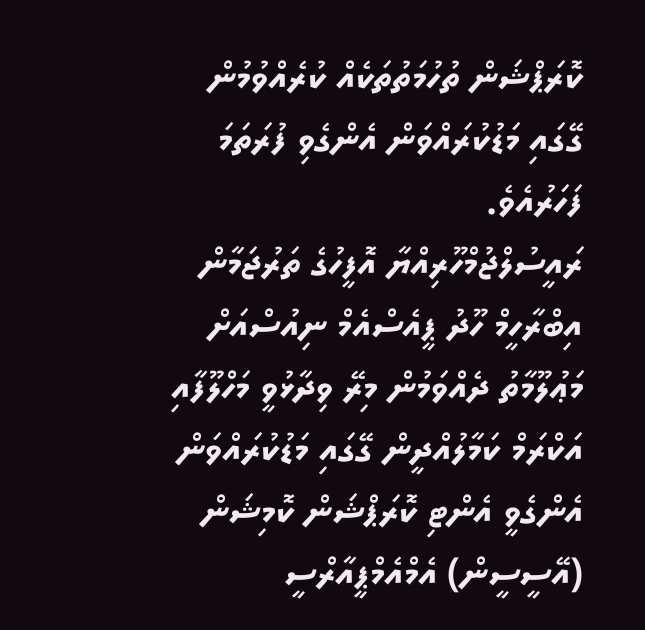ކޮރަޕްޝަން ތުހުމަތުތަކެއް ކުރެއްވުމުން ގޭގައި މަޑުކުރައްވަން އެންގެވި ފުރަތަމަ ފަހަރުއެވެ.
ރައީސުލްޖުމްހޫރިއްޔާ އޮފީހުގެ ތަރުޖަމާން އިބްރާހީމް ހޫދު ޕީއެސްއެމް ނިއުސްއަށް މަޢުލޫމާތު ދެއްވަމުން މިރޭ ވިދާޅުވީ މަހްލޫފާއި އަކްރަމް ކަމާލުއްދީން ގޭގައި މަޑުކުރައްވަން އެންގެވީ އެންޓި ކޮރަޕްޝަން ކޮމިޝަން (އޭސީސީން) އެމްއެމްޕީއާރްސީ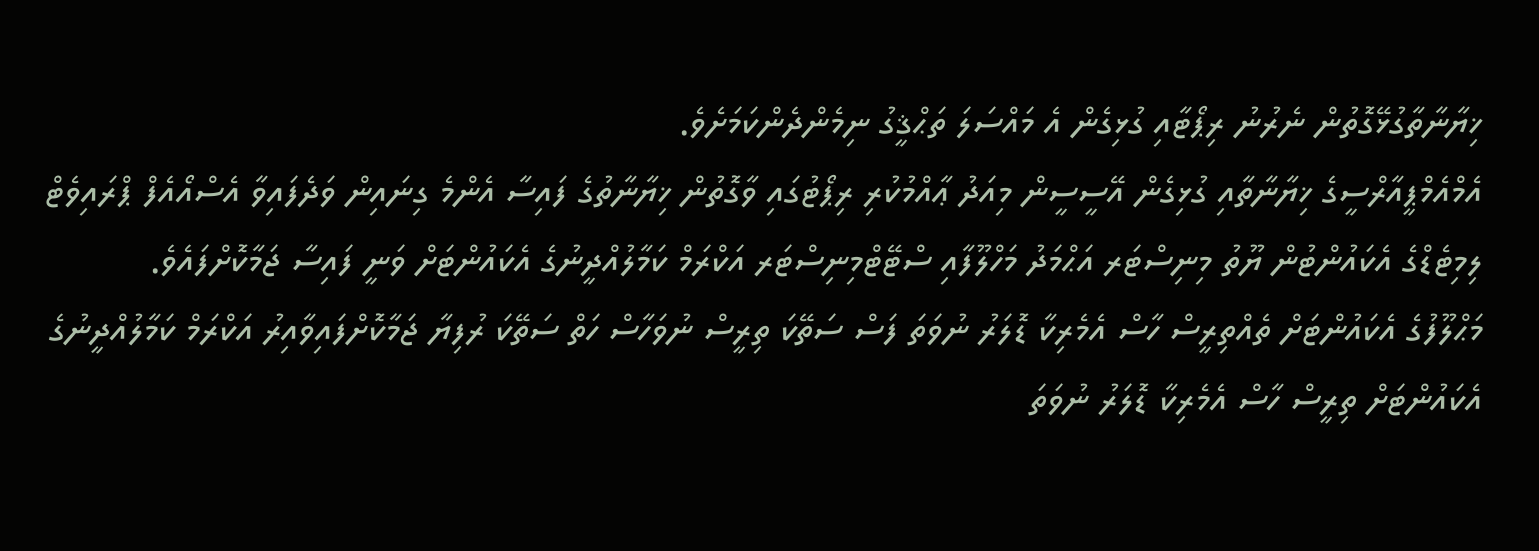ޚިޔާނާތާގުޅޭގޮތުން ނެރުނު ރިޕޯޓާއި ގުޅިގެން އެ މައްސަލަ ތަޙްޤީގު ނިމެންދެންކަމަށެވެ.
އެމްއެމްޕީއާރްސީގެ ޚިޔާނާތާއި ގުޅިގެން އޭސީސީން މިއަދު ޢާއްމުކުރި ރިޕޯޓުގައި ވާގޮތުން ޚިޔާނާތުގެ ފައިސާ އެންމެ ގިނައިން ވަދެފައިވާ އެސްއޯއެފް ޕްރައިވެޓް ލިމިޓެޑްގެ އެކައުންޓުން ޔޫތު މިނިސްޓަރ އަޙްމަދު މަހްލޫފާއި ސްޓޭޓްމިނިސްޓަރ އަކްރަމް ކަމާލުއްދީނުގެ އެކައުންޓަށް ވަނީ ފައިސާ ޖަމާކޮށްފައެވެ.
މަޙްލޫފުގެ އެކައުންޓަށް ތެއްތިރީސް ހާސް އެމެރިކާ ޑޮލަރު ނުވަތަ ފަސް ސަތޭކަ ތިރީސް ނުވަހާސް ހަތް ސަތޭކަ ރުފިޔާ ޖަމާކޮށްފައިވާއިރު އަކްރަމް ކަމާލުއްދީނުގެ އެކައުންޓަށް ތިރީސް ހާސް އެމެރިކާ ޑޮލަރު ނުވަތަ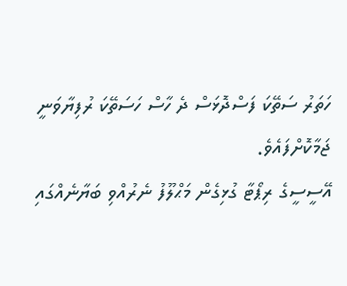ހަތަރު ސަތޭކަ ފަސްދޮޅަސް ދެ ހާސް ހަސަތޭކަ ރުފިޔާވަނީ ޖަމާކޮށްފައެވެ.
އޭސީސީގެ ރިޕޯޓާ ގުޅިގެން މަޙްލޫފު ނެރުއްވި ބަޔާނެއްގައި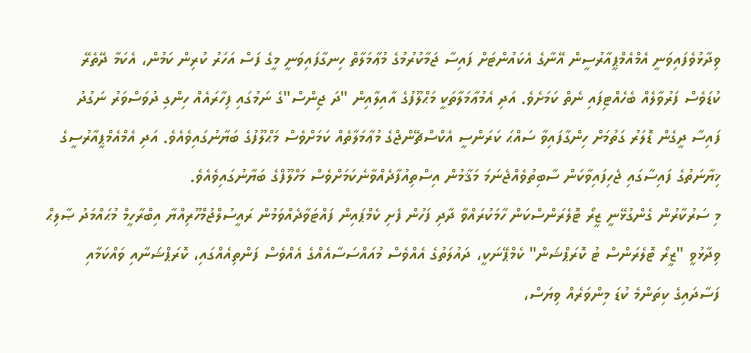ވިދާޅުވެފައިވަނީ އެމްއެމްޕީއާރުސީން އޭނާގެ އެކައުންޓަށް ފައިސާ ޖަމާކުރުމުގެ މުޢާމަލާތް ހިނގާފައިވަނީ މީގެ ފަސް އަހަރު ކުރިން ކަމުން، އެކަމާ ދޭތެރޭ ކުޑަވެސް ފަރުވާލެއް ބެހެއްޓިފައި ނެތް ކަމަށެވެ. އަދި އެމުޢާމަލާތަކީ މަޙްލޫފުގެ އާއިލާއިން "ދަ ޖިންސް"ގެ ނަމުގައި ފިހާރައެއް ހިންގި ދުވަސްވަރު ނަގުދު ފައިސާ ދީގެން ޑޮލަރު ގަތުމަށް ހިންގާފައިވާ ސައްޙަ ކަރަންސީ އެކްސްޗޭންޖްގެ މުޢާމަލާތެއް ކަމަށްވެސް މަޙްލޫފުގެ ބަޔާނުގައިވެއެވެ. އަދި އެމްއެމްޕީއާރުސީގެ ޚިޔާނަތުގެ ފައިސާގައި ޖެހިފައިވާކަން ސާބިތުވެއްޖެނަމަ މަޤާމުން އިސްތިއުފާދެއްވާނެކަމަށްވެސް މަހްލޫފްގެ ބަޔާނުގައިވެއެވެ.
މި ސަރުކާރުން ގެންގުޅޭނީ ޒީރޯ ޓޮލެރަންސްކަން ހާމަކުރައްވާ ދާދި ފަހުން ފެށި ކެމްޕައިން ފައްޓަވާދެއްވަމުން ރައީސުލްޖުމްހޫރިއްޔާ އިބްރާހީމް މުޙައްމަދު ޞާލިޙް ވިދާޅުވީ "ޒީރޯ ޓޮލެރަންސް ޓު ކޮރަޕްޝަން" ކެމްޕޭނަކީ، ދައުލަތުގެ އެއްވެސް މުއައްސަސާއެއްގެ އެއްވެސް ފަންތިއެއްގައި، ކޮރަޕްޝަނާއި ވައްކަމާއި ފަސާދައިގެ ކިތަންމެ ކުޑަ މިންވަރެއް ވިޔަސް،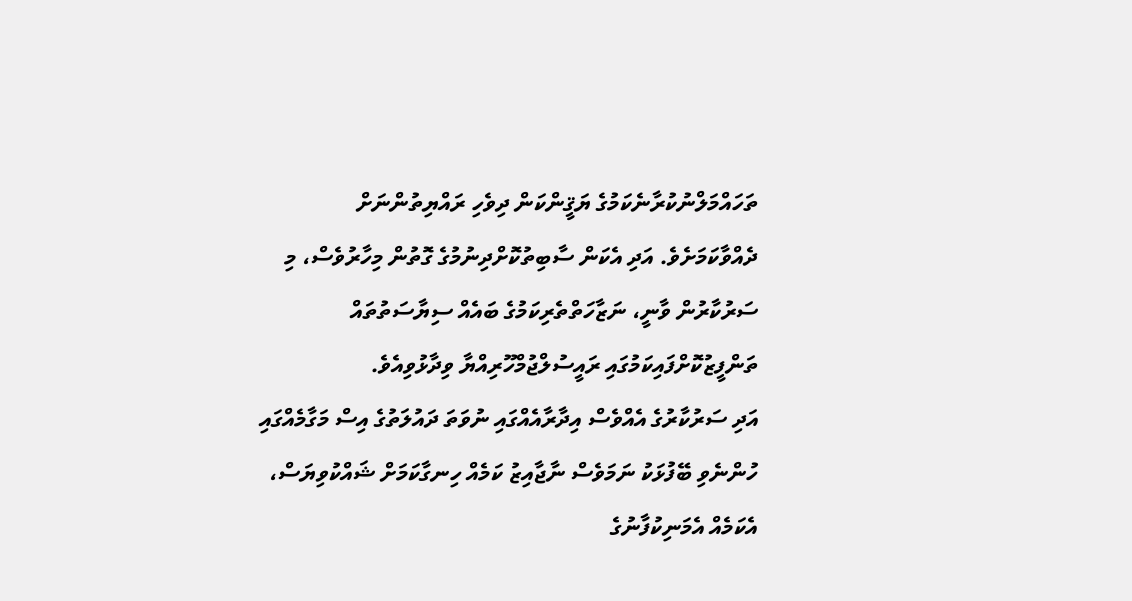ތަހައްމަލްނުކުރާނެކަމުގެ ޔަޤީންކަން ދިވެހި ރައްޔިތުންނަށް ދެއްވާކަމަށެވެ. އަދި އެކަން ސާބިތުކޮށްދިނުމުގެ ގޮތުން މިހާރުވެސް، މި ސަރުކާރުން ވާނީ، ނަޒާހަތްތެރިކަމުގެ ބައެއް ސިޔާސަތުތައް ތަންފީޒުކޮށްފައިކަމުގައި ރައީސުލްޖުމްހޫރިއްޔާ ވިދާޅުވިއެވެ.
އަދި ސަރުކާރުގެ އެއްވެސް އިދާރާއެއްގައި ނުވަތަ ދައުލަތުގެ އިސް މަގާމެއްގައި ހުންނެވި ބޭފުޅަކު ނަމަވެސް ނާޖާއިޒު ކަމެއް ހިނގާކަމަށް ޝައްކުވިޔަސް، އެކަމެއް އެމަނިކުފާނުގެ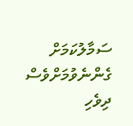ސަމާލުކަމަށް ގެންނެވުމަށްވެސް ދިވެހި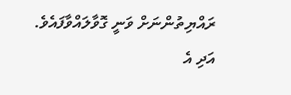ރައްޔިތުންނަށް ވަނީ ގޮވާލައްވާފައެވެ. އަދި އެ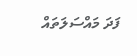ފަދަ މައްސަލަތައް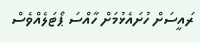ރައީސަށް ހުށައެޅުމަށް ހާއްސަ ޕޯޓަލެއްވެސް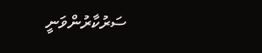ސަރުކާރުންވަނީ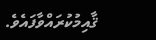ޤާއިމުކުރައްވާފައެވެ.